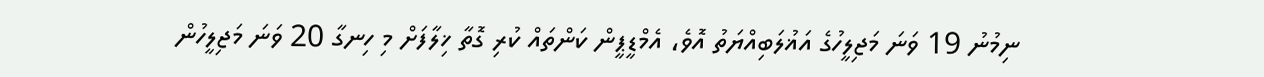ނިމުނު 19 ވަނަ މަޖިލީހުގެ އަޣުލަބިއްޔަތު އޮވެ، އެމްޑީޕީން ކަންތައް ކުރި ގޮތާ ޚިލާފަށް މި ހިނގާ 20 ވަނަ މަޖިލީހުން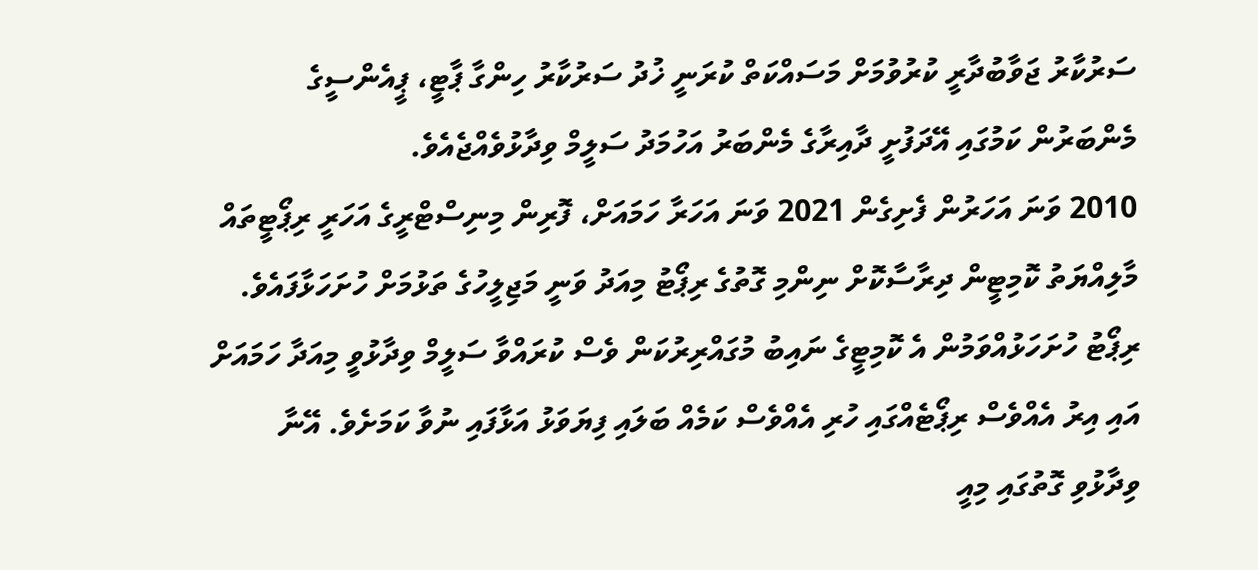ސަރުކާރު ޖަވާބުދާރީ ކުރުވުމަށް މަސައްކަތް ކުރަނީ ޚުދު ސަރުކާރު ހިންގާ ޕާޓީ، ޕީއެންސީގެ މެންބަރުން ކަމުގައި އޭދަފުށީ ދާއިރާގެ މެންބަރު އަހުމަދު ސަލީމް ވިދާޅުވެއްޖެއެވެ.
2010 ވަނަ އަހަރުން ފެށިގެން 2021 ވަނަ އަހަރާ ހަމައަށް، ފޮރިން މިނިސްޓްރީގެ އަހަރީ ރިޕޯޓީތައް މާލިއްޔަތު ކޮމިޓީން ދިރާސާކޮށް ނިންމި ގޮތުގެ ރިޕޯޓު މިއަދު ވަނީ މަޖިލީހުގެ ތަޅުމަށް ހުށަހަޅާފައެވެ. ރިޕޯޓު ހުށަހަޅުއްވަމުން އެ ކޮމިޓީގެ ނައިބު މުގައްރިރުކަން ވެސް ކުރައްވާ ސަލީމް ވިދާޅުވީ މިއަދާ ހަމައަށް އައި އިރު އެއްވެސް ރިޕޯޓެއްގައި ހުރި އެއްވެސް ކަމެއް ބަލައި ފިޔަވަޅު އަޅާފައި ނުވާ ކަމަށެވެ. އޭނާ ވިދާޅުވި ގޮތުގައި މިއީ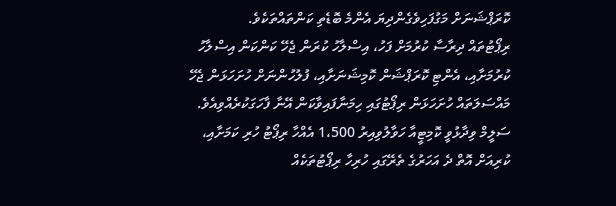ކޮރަޕްޝަނަށް މަގުފަހިވެގެންދިޔަ އެންމެ ބޮޑެތި ކަންތައްތަކެވެ.
ރިޕޯޓުތައް ދިރާސާ ކުރުމަށް ފަހު، އިސްލާހު ކުރަން ޖެހޭ ކަންކަން އިސްލާހު ކުރުމަށާއި، އެންޓި ކޮރަޕްޝަން ކޮމިޝަނަށާއި، ފުލުހުންނަށް ހުށަހަޅަން ޖެހޭ މައްސަލަތައް ހުށަހަޅަން ރިޕޯޓުގައި ހިމަނާފައިވާކަން އޭނާ ފާހަގަކުރެއްވިއެވެ. ސަލީމް ވިދާޅުވީ ކޮމިޓީއާ ހަވާލުވިއިރު 1،500 އެއްހާ ރިޕޯޓު ހުރި ކަމަށާއި، ކުރިއަށް އޮތް ދެ އަހަރުގެ ތެރޭގައި ހުރިހާ ރިޕޯޓުތަކެއް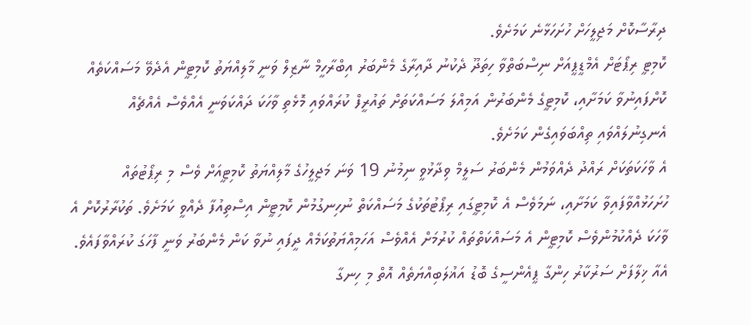ދިރާސާކޮށް މަޖިލީހަށް ހުށަހަޅާނެ ކަމަށެވެ.
ކޮމިޓީ ރިޕޯޓަށް އެމްޑީޕީއަށް ނިސްބަތްވާ ހިތަދޫ ދެކުނު ދާއިރާގެ މެންބަރު އިބްރާހީމް ނާޒިލް ވަނީ މާލިއްޔަތު ކޮމިޓީން އެދެވޭ މަސައްކަތެއް ކޮށްފައިނުވާ ކަމަށާއި، ކޮމިޓީގެ މެންބަރުން އަމިއްލަ މަސައްކަތަށް ތައުރީފް ކުރައްވައި މޮޅެތި ވާހަކަ ދައްކަވަނީ އެއްވެސް އެއްޗެއް އެނގިނުލައްވައި ތިއްބަވައިގެން ކަމަށެވެ.
އެ ވާހަކަތަކަށް ރައްދު ދެއްވަމުން މެންބަރު ސަލީމް ވިދާޅުވީ ނިމުނު 19 ވަނަ މަޖިލީހުގެ މާލިއްޔަތު ކޮމިޓީއަށް ވެސް މި ރިޕޯޓުތައް ހުށަހަޅުއްވާފައިވާ ކަމަށާއި، ނަމަވެސް އެ ކޮމިޓީގައި ރިޕޯޓުތަކުގެ މަސައްކަތް ނުހިނގުމުން ކޮމިޓީން އިސްތިއުފާ ދެއްވީ ކަމަށެވެ. ތަކުރާރުކޮށް އެ ވާހަކަ ދެއްކުމުންވެސް ކޮމިޓީން އެ މަސައްކަތްތައް ކުރުމަށް އެއްވެސް އަހަމިއްޔަތުކަމެއް ދީފައި ނުވާ ކަން މެންބަރު ވަނީ ފާހަގަ ކުރައްވާފައެވެ.
އެއާ ޚިލާފަށް ސަރުކާރު ހިންގާ ޕީއެންސީގެ ބޮޑު އަޣުލަބިއްޔަތެއް އޮތް މި ހިނގާ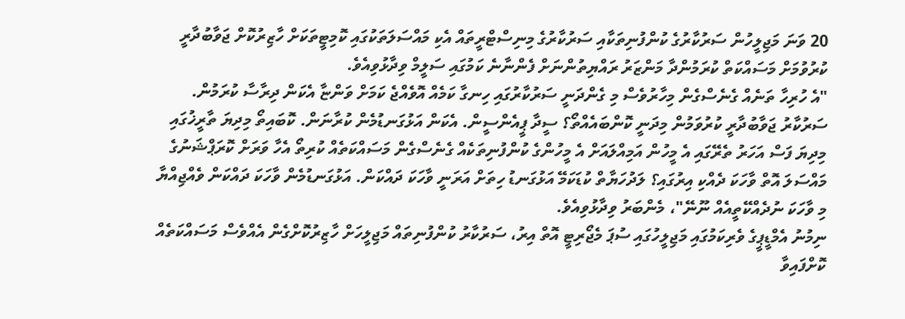20 ވަނަ މަޖިލީހުން ސަރުކާރުގެ ކުންފުނިތަކާއި ސަރުކާރުގެ މިނިސްޓްރީތައް އެކި މައްސަލަތަކުގައި ކޮމިޓީތަކަށް ހާޒިރުކޮށް ޖަވާބުދާރީ ކުރުވުމަށް މަސައްކަތް ކުރަމުންދާ މަންޒަރު ރައްޔިތުންނަށް ފެންނާނެ ކަމުގައި ސަލީމް ވިދާޅުވިއެވެ.
"އެ ހުރިހާ ތަނެއް ގެނެސްގެން މިހާރުވެސް މި ގެންދަނީ ސަރުކާރުގައި ހިނގާ ކަމެއް އޮވެއްޖެ ކަމަށް ވަންޏާ އެކަން ދިރާސާ ކުރަމުން. ސަރުކާރު ޖަވާބުދާރީ ކުރުވަމުން މިދަނީ ކޮންބައެއްތޯ؟ ސީދާ ޕީއެންސީން. އެކަން އަޅުގަނޑުމެން ކުރާނަން. ކޮބައިތޯ މިދިޔަ ތާރީޚުގައި މިދިޔަ ފަސް އަހަރު ތެރޭގައި އެ މީހުން އަމިއްލައަށް އެ މީހުންގެ ކުންފުނިތަކެއް ގެނެސްގެން މަސައްކަތެއް ކުރިތޯ އެހާ ވަރަށް ކޮރަޕްޝަނުގެ މައްސަލަ އޮތް ވާހަކަ ދެއްކި އިރުގައި؟ ލަދުހަޔާތް ކުޑަކަމޭ އަޅުގަނޑު ހިތަށް އަރަނީ ވާހަކަ ދައްކަން. އަޅުގަނޑުމެން ވާހަކަ ދައްކަން ވެއްޖިއްޔާ މި ވާހަކަ ނުދެއްކޭތީއެއް ނޫނޭ"، މެންބަރު ވިދާޅުވިއެވެ.
ނިމުނު އެމްޑީޕީގެ ވެރިކަމުގައި މަޖިލީހުގައި ސުޕަ މެޖޯރިޓީ އޮތް އިރު، ސަރުކާރު ކުންފުނިތައް މަޖިލީހަށް ހާޒިރުކޮށްގެން އެއްވެސް މަސައްކަތެއް ކޮށްފައިވާ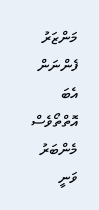މަންޒަރު ފެންނަން އެބަ އޮތްތޯވެސް މެންބަރު ވަނީ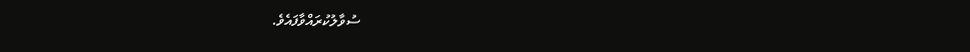ސުވާލުކުރައްވާފައެވެ.